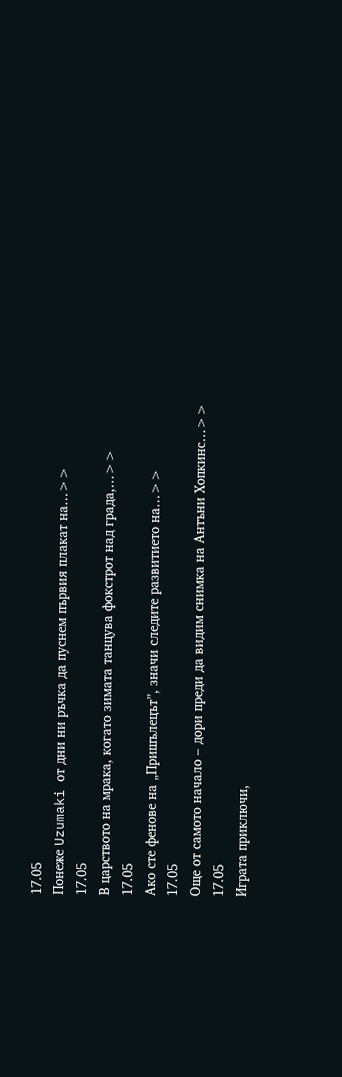17.05
Понеже Uzumaki от дни ни ръчка да пуснем първия плакат на…>>
17.05
В царството на мрака, когато зимата танцува фокстрот над града,…>>
17.05
Ако сте фенове на „Пришълецът”, значи следите развитието на…>>
17.05
Още от самото начало – дори преди да видим снимка на Антъни Хопкинс…>>
17.05
Играта приключи,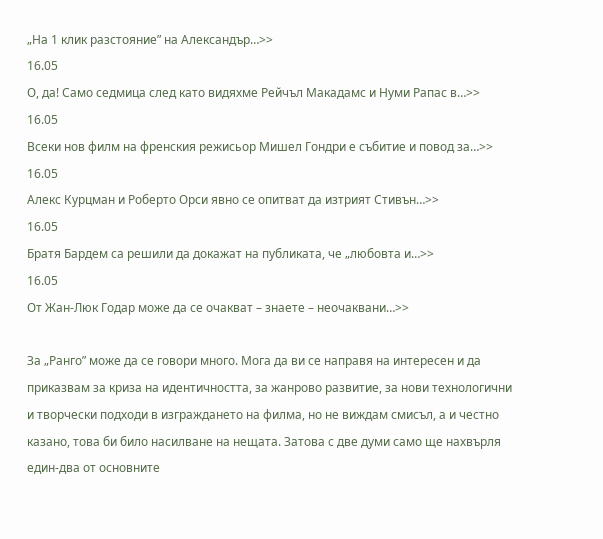„На 1 клик разстояние” на Александър…>>
16.05
О, да! Само седмица след като видяхме Рейчъл Макадамс и Нуми Рапас в…>>
16.05
Всеки нов филм на френския режисьор Мишел Гондри е събитие и повод за…>>
16.05
Алекс Курцман и Роберто Орси явно се опитват да изтрият Стивън…>>
16.05
Братя Бардем са решили да докажат на публиката, че „любовта и…>>
16.05
От Жан-Люк Годар може да се очакват – знаете – неочаквани…>>

За „Ранго” може да се говори много. Мога да ви се направя на интересен и да приказвам за криза на идентичността, за жанрово развитие, за нови технологични и творчески подходи в изграждането на филма, но не виждам смисъл, а и честно казано, това би било насилване на нещата. Затова с две думи само ще нахвърля един-два от основните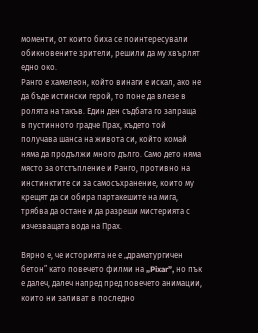моменти, от които биха се поинтересували обикновените зрители, решили да му хвърлят едно око.
Ранго е хамелеон, който винаги е искал, ако не да бъде истински герой, то поне да влезе в ролята на такъв. Един ден съдбата го запраща в пустинното градче Прах, където той получава шанса на живота си, който комай няма да продължи много дълго. Само дето няма място за отстъпление и Ранго, противно на инстинктите си за самосъхранение, които му крещят да си обира партакешите на мига, трябва да остане и да разреши мистерията с изчезващата вода на Прах.

Вярно е, че историята не е „драматургичен бетон” като повечето филми на „Pixar”, но пък е далеч, далеч напред пред повечето анимации, които ни заливат в последно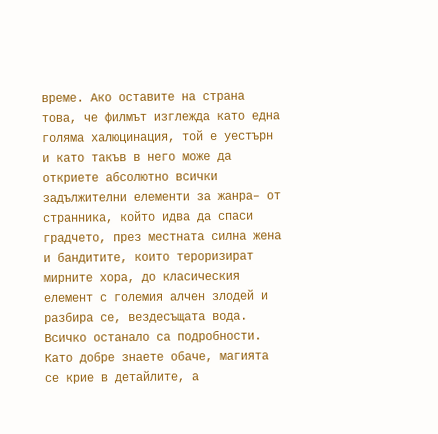време. Ако оставите на страна това, че филмът изглежда като една голяма халюцинация, той е уестърн и като такъв в него може да откриете абсолютно всички задължителни елементи за жанра– от странника, който идва да спаси градчето, през местната силна жена и бандитите, които тероризират мирните хора, до класическия елемент с големия алчен злодей и разбира се, вездесъщата вода. Всичко останало са подробности.
Като добре знаете обаче, магията се крие в детайлите, а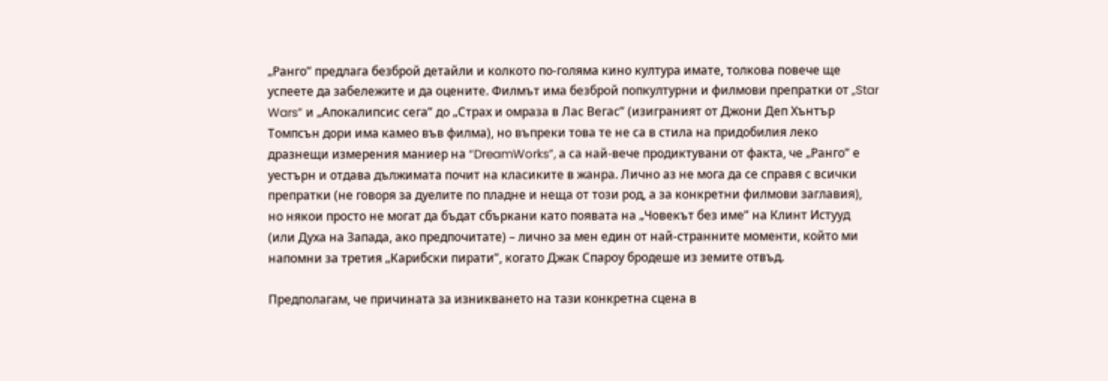„Ранго” предлага безброй детайли и колкото по-голяма кино култура имате, толкова повече ще успеете да забележите и да оцените. Филмът има безброй попкултурни и филмови препратки от „Star Wars” и „Апокалипсис сега” до „Страх и омраза в Лас Вегас” (изиграният от Джони Деп Хънтър Томпсън дори има камео във филма), но въпреки това те не са в стила на придобилия леко дразнещи измерения маниер на “DreamWorks”, а са най-вече продиктувани от факта, че „Ранго” е уестърн и отдава дължимата почит на класиките в жанра. Лично аз не мога да се справя с всички препратки (не говоря за дуелите по пладне и неща от този род, а за конкретни филмови заглавия), но някои просто не могат да бъдат сбъркани като появата на „Човекът без име” на Клинт Истууд (или Духа на Запада, ако предпочитате) – лично за мен един от най-странните моменти, който ми напомни за третия „Карибски пирати”, когато Джак Спароу бродеше из земите отвъд.

Предполагам, че причината за изникването на тази конкретна сцена в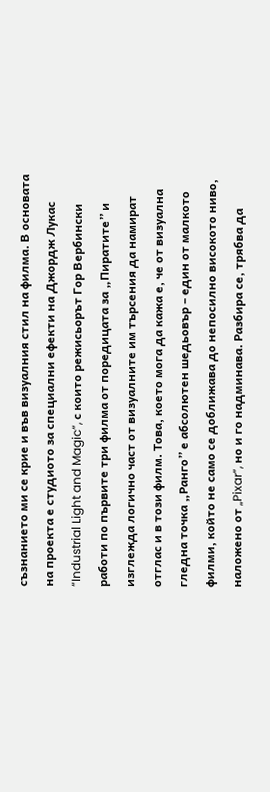съзнанието ми се крие и във визуалния стил на филма. В основата на проекта е студиото за специални ефекти на Джордж Лукас “Industrial Light and Magic”, с които режисьорът Гор Вербински работи по първите три филма от поредицата за „Пиратите” и изглежда логично част от визуалните им търсения да намират отглас и в този филм. Това, което мога да кажа е, че от визуална гледна точка „Ранго” е абсолютен шедьовър – един от малкото филми, който не само се доближава до непосилно високото ниво, наложено от „Pixar”, но и го надминава. Разбира се, трябва да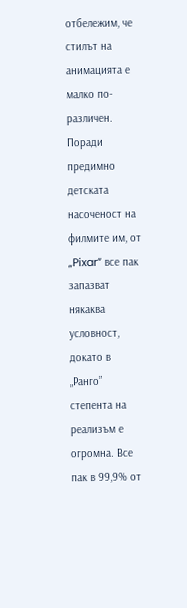отбележим, че стилът на анимацията е малко по-различен. Поради предимно детската насоченост на филмите им, от „Pixar” все пак запазват някаква условност, докато в „Ранго” степента на реализъм е огромна. Все пак в 99,9% от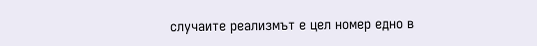случаите реализмът е цел номер едно в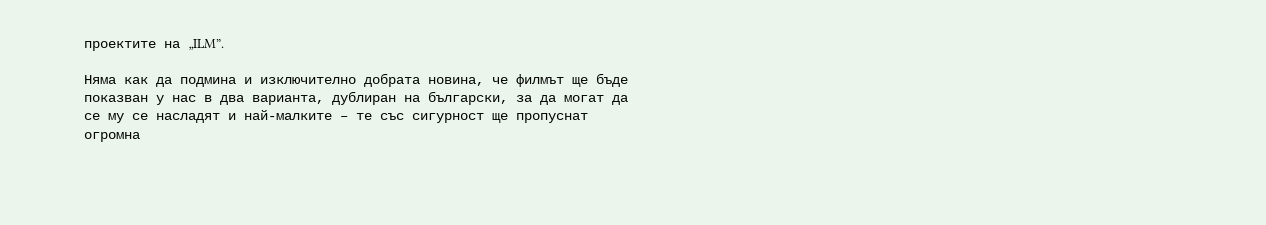проектите на „ILM”.

Няма как да подмина и изключително добрата новина, че филмът ще бъде показван у нас в два варианта, дублиран на български, за да могат да се му се насладят и най-малките – те със сигурност ще пропуснат огромна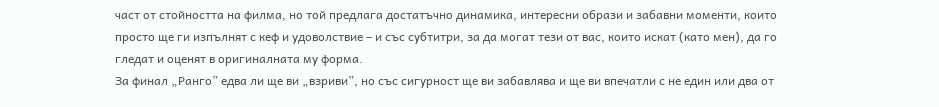част от стойността на филма, но той предлага достатъчно динамика, интересни образи и забавни моменти, които просто ще ги изпълнят с кеф и удоволствие – и със субтитри, за да могат тези от вас, които искат (като мен), да го гледат и оценят в оригиналната му форма.
За финал „Ранго” едва ли ще ви „взриви”, но със сигурност ще ви забавлява и ще ви впечатли с не един или два от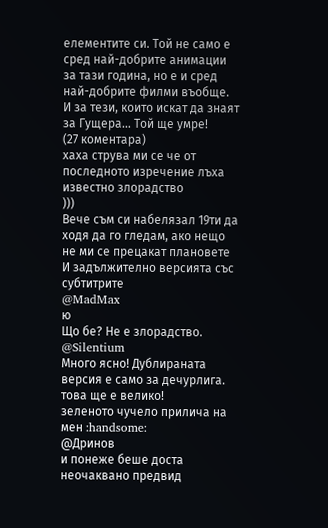елементите си. Той не само е сред най-добрите анимации за тази година, но е и сред най-добрите филми въобще.
И за тези, които искат да знаят за Гущера… Той ще умре!
(27 коментара)
хаха струва ми се че от последното изречение лъха известно злорадство
)))
Вече съм си набелязал 19ти да ходя да го гледам, ако нещо не ми се прецакат плановете
И задължително версията със субтитрите
@MadMax
ю
Що бе? Не е злорадство.
@Silentium
Много ясно! Дублираната версия е само за дечурлига.
това ще е велико!
зеленото чучело прилича на мен :handsome:
@Дринов
и понеже беше доста неочаквано предвид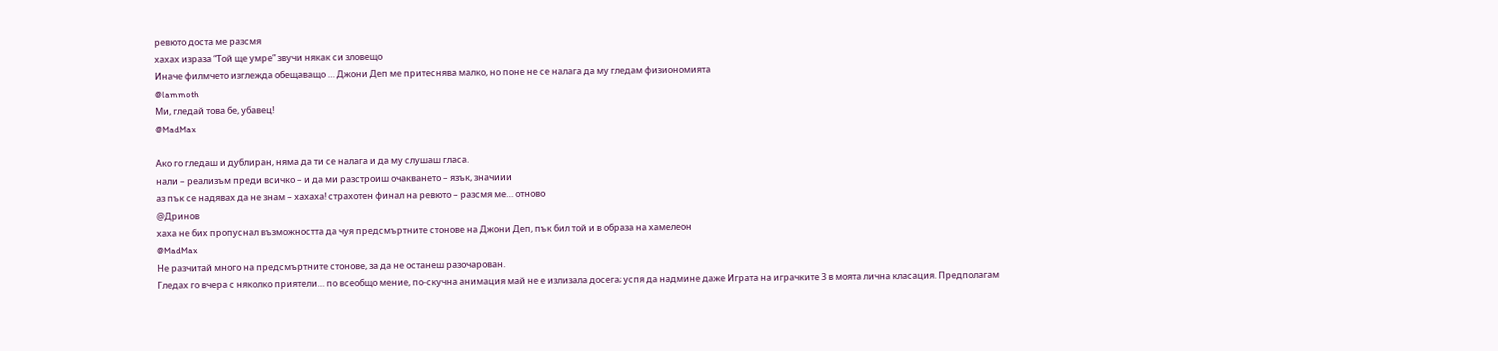ревюто доста ме разсмя
хахах израза “Той ще умре” звучи някак си зловещо
Иначе филмчето изглежда обещаващо … Джони Деп ме притеснява малко, но поне не се налага да му гледам физиономията
@lammoth
Ми, гледай това бе, убавец!
@MadMax

Ако го гледаш и дублиран, няма да ти се налага и да му слушаш гласа.
нали – реализъм преди всичко – и да ми разстроиш очакването – язък, значиии
аз пък се надявах да не знам – хахаха! страхотен финал на ревюто – разсмя ме… отново
@Дринов
хаха не бих пропуснал възможността да чуя предсмъртните стонове на Джони Деп, пък бил той и в образа на хамелеон
@MadMax
Не разчитай много на предсмъртните стонове, за да не останеш разочарован.
Гледах го вчера с няколко приятели… по всеобщо мение, по-скучна анимация май не е излизала досега; успя да надмине даже Играта на играчките 3 в моята лична класация. Предполагам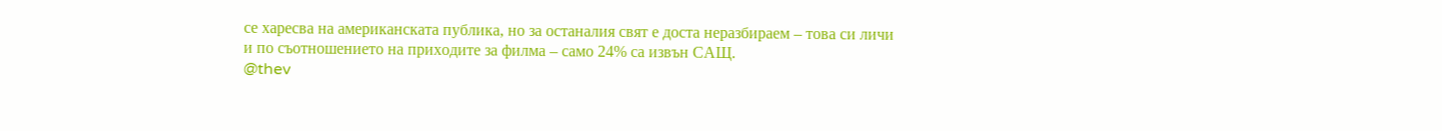се харесва на американската публика, но за останалия свят е доста неразбираем – това си личи и по съотношението на приходите за филма – само 24% са извън САЩ.
@thev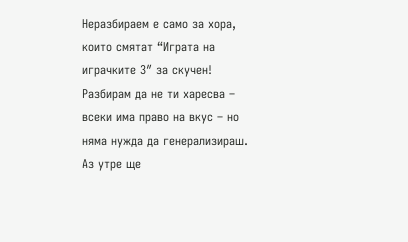Неразбираем е само за хора, които смятат “Играта на играчките 3″ за скучен!
Разбирам да не ти харесва – всеки има право на вкус – но няма нужда да генерализираш.
Аз утре ще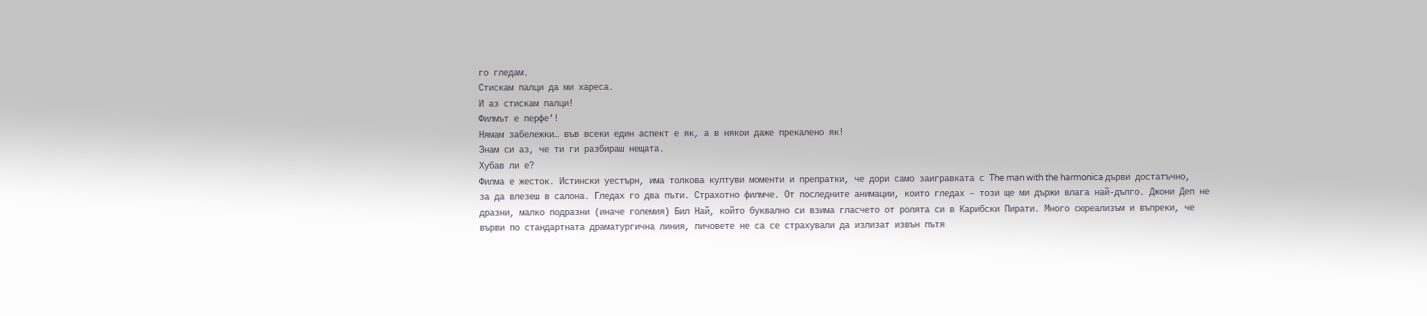го гледам.
Стискам палци да ми хареса.
И аз стискам палци!
Филмът е перфе’!
Нямам забележки… във всеки един аспект е як, а в някои даже прекалено як!
Знам си аз, че ти ги разбираш нещата.
Хубав ли е?
Филма е жесток. Истински уестърн, има толкова култуви моменти и препратки, че дори само заигравката с The man with the harmonica дърви достатъчно, за да влезеш в салона. Гледах го два пъти. Страхотно филмче. От последните анимации, които гледах – този ще ми държи влага най-дълго. Джони Деп не дразни, малко подразни (иначе големия) Бил Най, който буквално си взима гласчето от ролята си в Карибски Пирати. Много сюреализъм и въпреки, че върви по стандартната драматургична линия, пичовете не са се страхували да излизат извън пътя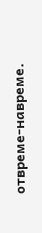отвреме-навреме.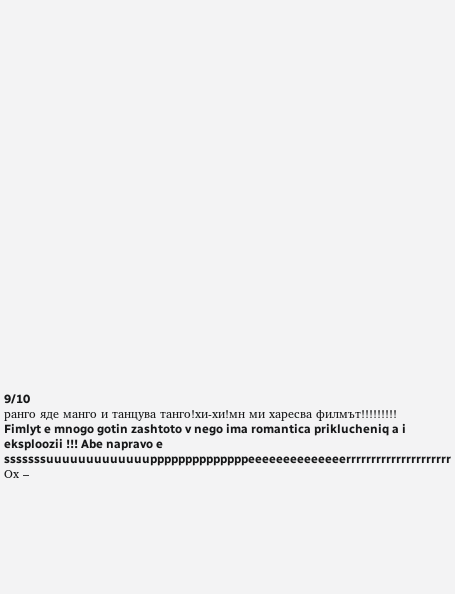9/10
ранго яде манго и танцува танго!хи-хи!мн ми харесва филмът!!!!!!!!!
Fimlyt e mnogo gotin zashtoto v nego ima romantica priklucheniq a i eksploozii !!! Abe napravo e sssssssuuuuuuuuuuuuuppppppppppppppeeeeeeeeeeeeeerrrrrrrrrrrrrrrrrrrrr
Ох –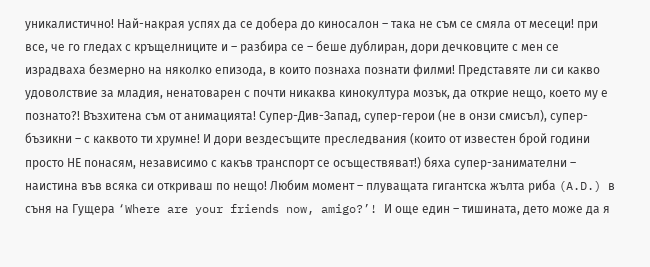уникалистично! Най-накрая успях да се добера до киносалон – така не съм се смяла от месеци! при все, че го гледах с кръщелниците и – разбира се – беше дублиран, дори дечковците с мен се израдваха безмерно на няколко епизода, в които познаха познати филми! Представяте ли си какво удоволствие за младия, ненатоварен с почти никаква кинокултура мозък, да открие нещо, което му е познато?! Възхитена съм от анимацията! Супер-Див-Запад, супер-герои (не в онзи смисъл), супер-бъзикни – с каквото ти хрумне! И дори вездесъщите преследвания (които от известен брой години просто НЕ понасям, независимо с какъв транспорт се осъществяват!) бяха супер-занимателни – наистина във всяка си откриваш по нещо! Любим момент – плуващата гигантска жълта риба (A.D.) в съня на Гущера ‘Where are your friends now, amigo?’! И още един – тишината, дето може да я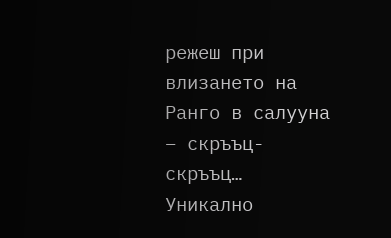режеш при влизането на Ранго в салууна – скръъц-скръъц… Уникално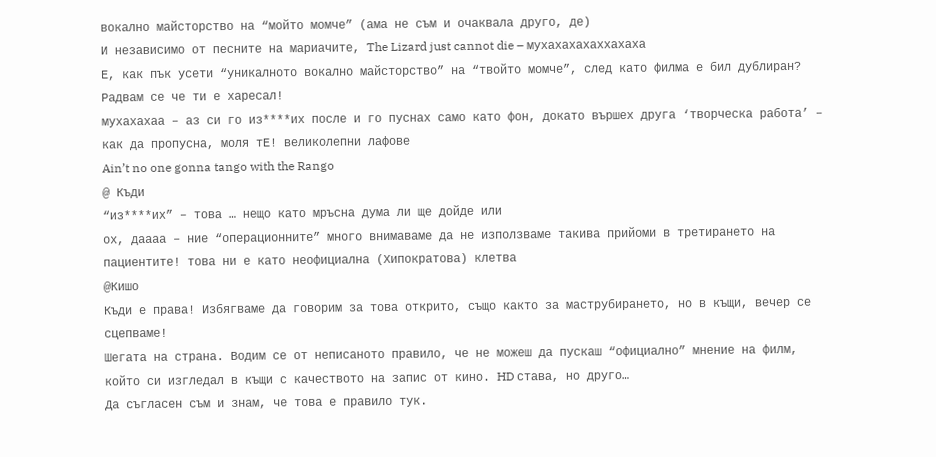вокално майсторство на “мойто момче” (ама не съм и очаквала друго, де)
И независимо от песните на мариачите, The Lizard just cannot die – мухахахахаххахаха
Е, как пък усети “уникалното вокално майсторство” на “твойто момче”, след като филма е бил дублиран?
Радвам се че ти е харесал!
мухахахаа – аз си го из****их после и го пуснах само като фон, докато вършех друга ‘творческа работа’ – как да пропусна, моля тЕ! великолепни лафове
Ain’t no one gonna tango with the Rango
@ Къди
“из****их” – това … нещо като мръсна дума ли ще дойде или
ох, даааа – ние “операционните” много внимаваме да не използваме такива прийоми в третирането на пациентите! това ни е като неофициална (Хипократова) клетва
@Кишо
Къди е права! Избягваме да говорим за това открито, също както за маструбирането, но в къщи, вечер се сцепваме!
Шегата на страна. Водим се от неписаното правило, че не можеш да пускаш “официално” мнение на филм, който си изгледал в къщи с качеството на запис от кино. HD става, но друго…
Да съгласен съм и знам, че това е правило тук.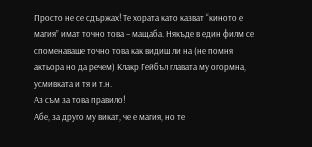Просто не се сдържах! Те хората като казват “киното е магия” имат точно това – мащаба. Някъде в един филм се споменаваше точно това как видиш ли на (не помня актьора но да речем) Клакр Гейбъл главата му огормна, усмивката и тя и т.н.
Аз съм за това правило!
Абе, за друго му викат, че е магия, но те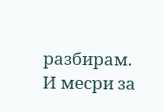разбирам.
И месри за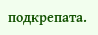подкрепата.